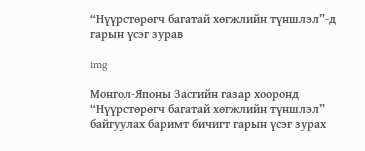“Нүүрстөрөгч багатай хөгжлийн түншлэл”-д гарын үсэг зурав

img

Монгол-Японы Засгийн газар хооронд “Нүүрстөрөгч багатай хөгжлийн түншлэл” байгуулах баримт бичигт гарын үсэг зурах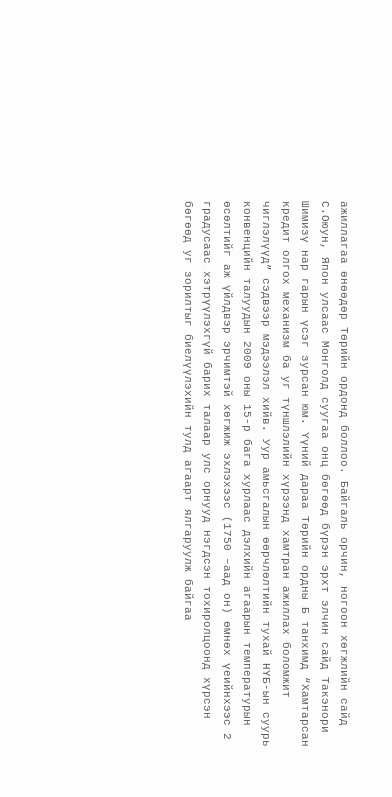ажиллагаа өнөөдөр Төрийн ордонд боллоо. Байгаль орчин, ногоон хөгжлийн сайд С.Оюун, Япон улсаас Монголд суугаа онц бөгөөд бүрэн эрхт элчин сайд Такэнори Шимизү нар гарын үсэг зурсан юм. Үүний дараа Төрийн ордны Б танхимд “Хамтарсан кредит олгох механизм ба уг түншлэлийн хүрээнд хамтран ажиллах боломжит чиглэлүүд” сэдвээр мэдээлэл хийв. Уур амьсгалын өөрчлөлтийн тухай НҮБ-ын суурь конвенцийн талуудын 2009 оны 15-р бага хурлаас дэлхийн агаарын температурын өсөлтийг аж үйлдвэр эрчимтэй хөгжиж эхлэхээс (1750 –аад он) өмнөх үеийнхээс 2 градусаас хэтрүүлэхгүй барих талаар улс орнууд нэгдсэн тохиролцоонд хүрсэн бөгөөд уг зорилтыг биелүүлэхийн тулд агаарт ялгаруулж байгаа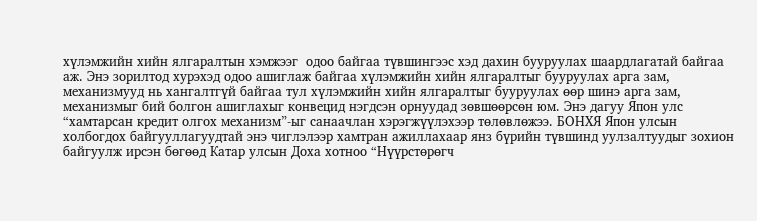хүлэмжийн хийн ялгаралтын хэмжээг  одоо байгаа түвшингээс хэд дахин бууруулах шаардлагатай байгаа аж. Энэ зорилтод хурэхэд одоо ашиглаж байгаа хүлэмжийн хийн ялгаралтыг бууруулах арга зам, механизмууд нь хангалтгүй байгаа тул хүлэмжийн хийн ялгаралтыг бууруулах өөр шинэ арга зам, механизмыг бий болгон ашиглахыг конвецид нэгдсэн орнуудад зөвшөөрсөн юм. Энэ дагуу Япон улс “хамтарсан кредит олгох механизм”-ыг санаачлан хэрэгжүүлэхээр төлөвлөжээ. БОНХЯ Япон улсын холбогдох байгууллагуудтай энэ чиглэлээр хамтран ажиллахаар янз бүрийн түвшинд уулзалтуудыг зохион байгуулж ирсэн бөгөөд Катар улсын Доха хотноо “Нүүрстөрөгч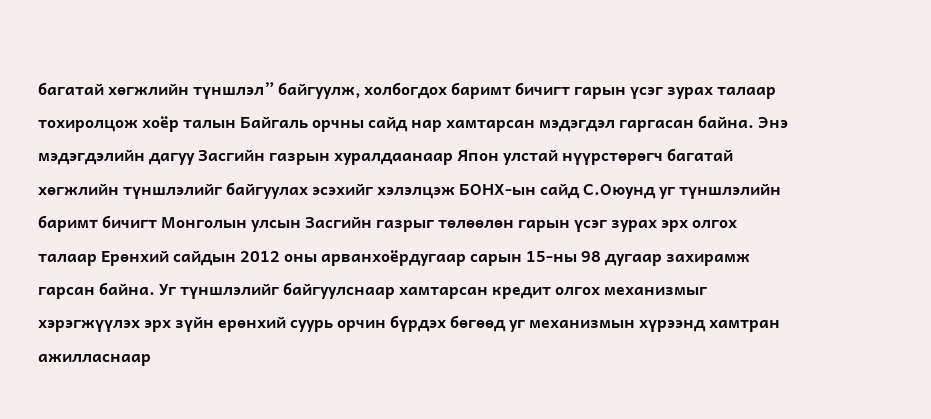багатай хөгжлийн түншлэл” байгуулж, холбогдох баримт бичигт гарын үсэг зурах талаар тохиролцож хоёр талын Байгаль орчны сайд нар хамтарсан мэдэгдэл гаргасан байна. Энэ мэдэгдэлийн дагуу Засгийн газрын хуралдаанаар Япон улстай нүүрстөрөгч багатай хөгжлийн түншлэлийг байгуулах эсэхийг хэлэлцэж БОНХ-ын сайд С.Оюунд уг түншлэлийн баримт бичигт Монголын улсын Засгийн газрыг төлөөлөн гарын үсэг зурах эрх олгох талаар Ерөнхий сайдын 2012 оны арванхоёрдугаар сарын 15-ны 98 дугаар захирамж гарсан байна. Уг түншлэлийг байгуулснаар хамтарсан кредит олгох механизмыг хэрэгжүүлэх эрх зүйн ерөнхий суурь орчин бүрдэх бөгөөд уг механизмын хүрээнд хамтран ажилласнаар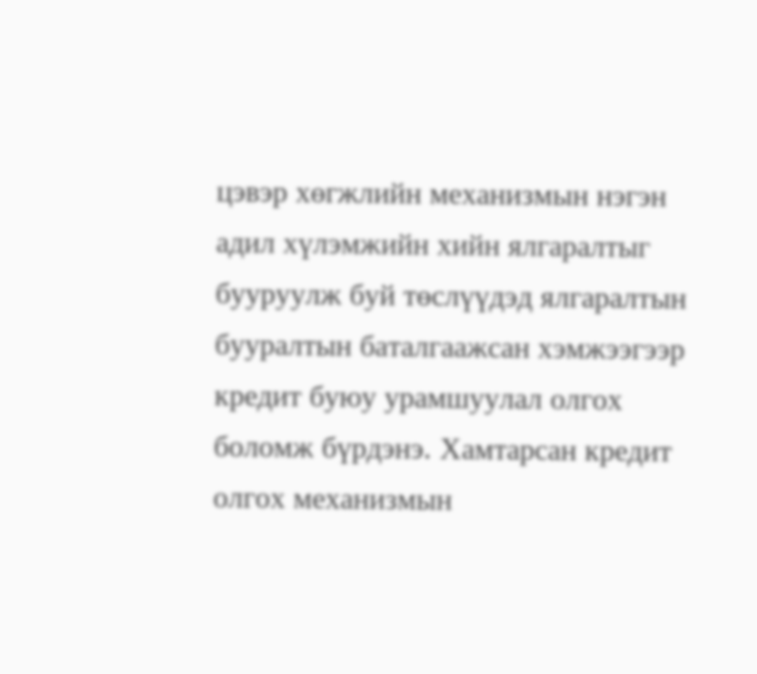цэвэр хөгжлийн механизмын нэгэн адил хүлэмжийн хийн ялгаралтыг бууруулж буй төслүүдэд ялгаралтын бууралтын баталгаажсан хэмжээгээр кредит буюу урамшуулал олгох боломж бүрдэнэ. Хамтарсан кредит олгох механизмын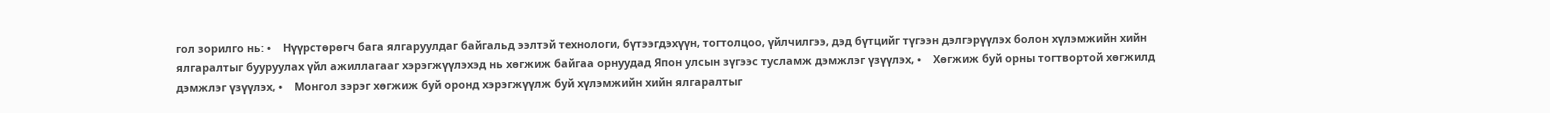гол зорилго нь: •    Нүүрстөрөгч бага ялгаруулдаг байгальд ээлтэй технологи, бүтээгдэхүүн, тогтолцоо, үйлчилгээ, дэд бүтцийг түгээн дэлгэрүүлэх болон хүлэмжийн хийн ялгаралтыг бууруулах үйл ажиллагааг хэрэгжүүлэхэд нь хөгжиж байгаа орнуудад Япон улсын зүгээс тусламж дэмжлэг үзүүлэх, •    Хөгжиж буй орны тогтвортой хөгжилд дэмжлэг үзүүлэх, •    Монгол зэрэг хөгжиж буй оронд хэрэгжүүлж буй хүлэмжийн хийн ялгаралтыг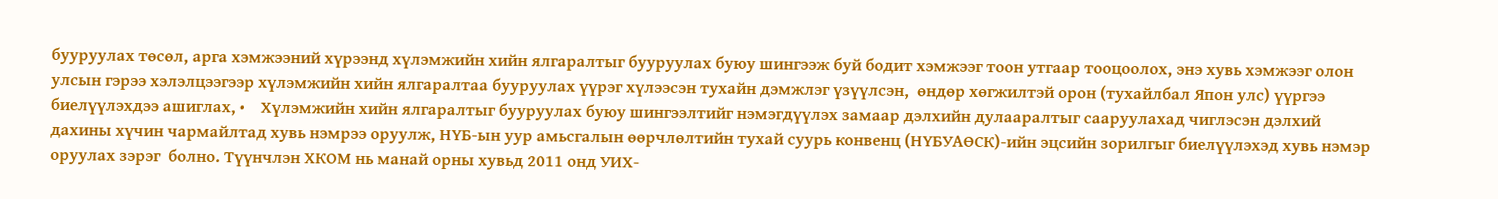бууруулах төсөл, арга хэмжээний хүрээнд хүлэмжийн хийн ялгаралтыг бууруулах буюу шингээж буй бодит хэмжээг тоон утгаар тооцоолох, энэ хувь хэмжээг олон улсын гэрээ хэлэлцээгээр хүлэмжийн хийн ялгаралтаа бууруулах үүрэг хүлээсэн тухайн дэмжлэг үзүүлсэн,  өндөр хөгжилтэй орон (тухайлбал Япон улс) үүргээ биелүүлэхдээ ашиглах, •    Хүлэмжийн хийн ялгаралтыг бууруулах буюу шингээлтийг нэмэгдүүлэх замаар дэлхийн дулааралтыг сааруулахад чиглэсэн дэлхий дахины хүчин чармайлтад хувь нэмрээ оруулж, НҮБ-ын уур амьсгалын өөрчлөлтийн тухай суурь конвенц (НҮБУАӨСК)-ийн эцсийн зорилгыг биелүүлэхэд хувь нэмэр оруулах зэрэг  болно. Түүнчлэн ХКОМ нь манай орны хувьд 2011 онд УИХ-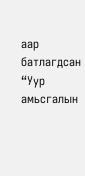аар батлагдсан “Уур амьсгалын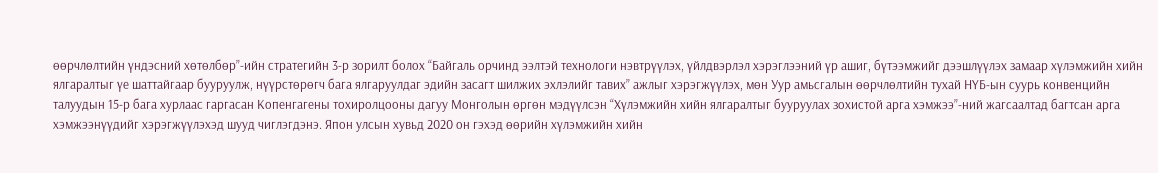өөрчлөлтийн үндэсний хөтөлбөр”-ийн стратегийн 3-р зорилт болох “Байгаль орчинд ээлтэй технологи нэвтрүүлэх, үйлдвэрлэл хэрэглээний үр ашиг, бүтээмжийг дээшлүүлэх замаар хүлэмжийн хийн ялгаралтыг үе шаттайгаар бууруулж, нүүрстөрөгч бага ялгаруулдаг эдийн засагт шилжих эхлэлийг тавих” ажлыг хэрэгжүүлэх, мөн Уур амьсгалын өөрчлөлтийн тухай НҮБ-ын суурь конвенцийн талуудын 15-р бага хурлаас гаргасан Копенгагены тохиролцооны дагуу Монголын өргөн мэдүүлсэн “Хүлэмжийн хийн ялгаралтыг бууруулах зохистой арга хэмжээ”-ний жагсаалтад багтсан арга хэмжээнүүдийг хэрэгжүүлэхэд шууд чиглэгдэнэ. Япон улсын хувьд 2020 он гэхэд өөрийн хүлэмжийн хийн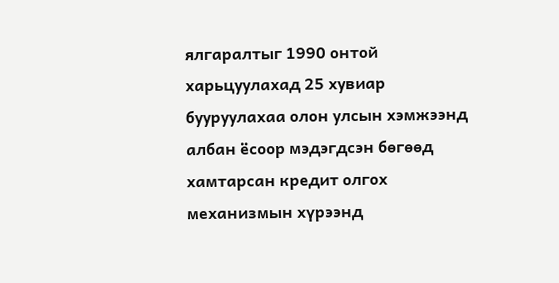ялгаралтыг 1990 онтой харьцуулахад 25 хувиар бууруулахаа олон улсын хэмжээнд албан ёсоор мэдэгдсэн бөгөөд хамтарсан кредит олгох механизмын хүрээнд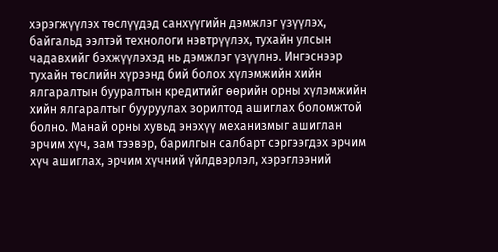хэрэгжүүлэх төслүүдэд санхүүгийн дэмжлэг үзүүлэх, байгальд ээлтэй технологи нэвтрүүлэх, тухайн улсын чадавхийг бэхжүүлэхэд нь дэмжлэг үзүүлнэ. Ингэснээр тухайн төслийн хүрээнд бий болох хүлэмжийн хийн ялгаралтын бууралтын кредитийг өөрийн орны хүлэмжийн хийн ялгаралтыг бууруулах зорилтод ашиглах боломжтой болно. Манай орны хувьд энэхүү механизмыг ашиглан эрчим хүч, зам тээвэр, барилгын салбарт сэргээгдэх эрчим хүч ашиглах, эрчим хүчний үйлдвэрлэл, хэрэглээний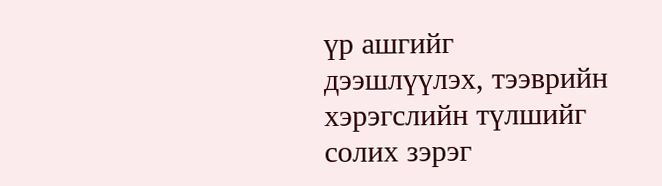үр ашгийг дээшлүүлэх, тээврийн хэрэгслийн түлшийг солих зэрэг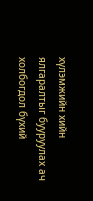хүлэмжийн хийн ялгаралтыг бууруулах ач холбогдол бүхий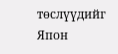төслүүдийг Япон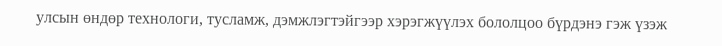улсын өндөр технологи, тусламж, дэмжлэгтэйгээр хэрэгжүүлэх бололцоо бүрдэнэ гэж үзэж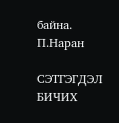байна. П.Наран

СЭТГЭГДЭЛ БИЧИХ